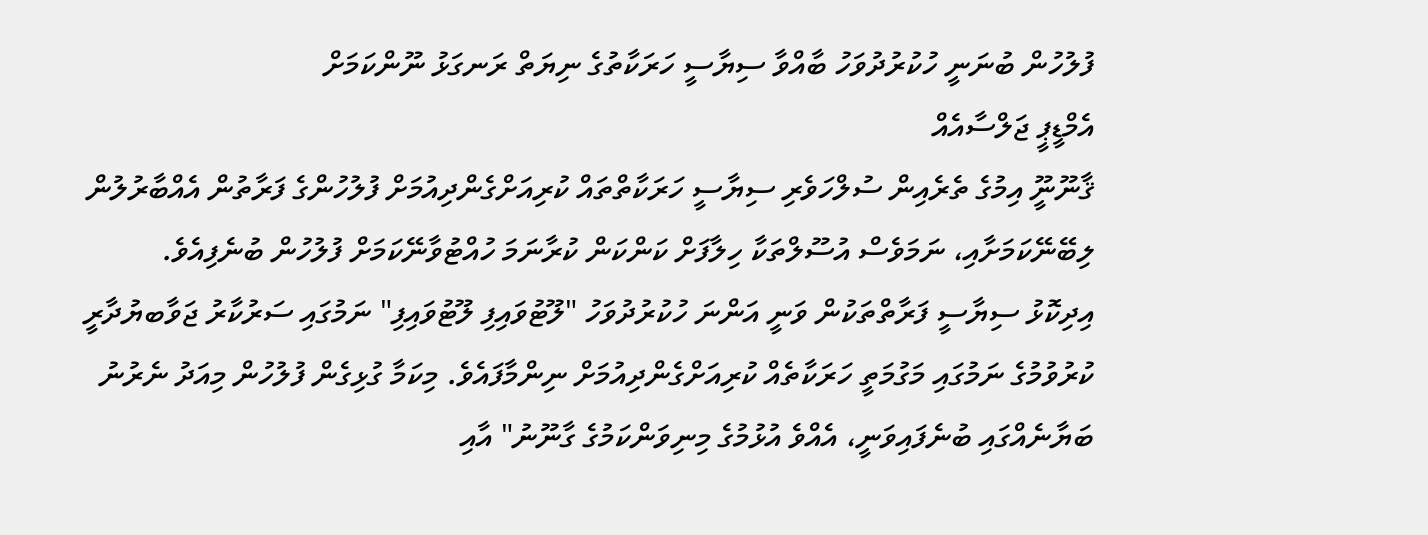ފުލުހުން ބުނަނީ ހުކުރުދުވަހު ބާއްވާ ސިޔާސީ ހަރަކާތުގެ ނިޔަތް ރަނގަޅު ނޫންކަމަށް
އެމްޑީޕީ ޖަލްސާއެއް
ޤާނޫނީޫ އިމުގެ ތެރެއިން ސުލްހަވެރި ސިޔާސީ ހަރަކާތްތައް ކުރިއަށްގެންދިއުމަށް ފުލުހުންގެ ފަރާތުން އެއްބާރުލުން ލިބޭނޭކަމަށާއި، ނަމަވެސް އުސޫލްތަކާ ހިލާފަށް ކަންކަން ކުރާނަމަ ހުއްޓުވާނޭކަމަށް ފުލުހުން ބުނެފިއެވެ.
އިދިކޮޅު ސިޔާސީ ފަރާތްތަކުން ވަނީ އަންނަ ހުކުރުދުވަހު "ލޫޓުވައިފި ލޫޓުވައިފި" ނަމުގައި ސަރުކާރު ޖަވާބޔުދާރީ ކުރުވުމުގެ ނަމުގައި މަގުމަތީ ހަރަކާތެއް ކުރިއަށްގެންދިއުމަށް ނިންމާފައެވެ. މިކަމާ ގުޅިގެން ފުލުހުން މިއަދު ނެރުނު ބަޔާނެއްގައި ބުނެފައިވަނީ، އެއްވެ އުޅުމުގެ މިނިވަންކަމުގެ ގާނޫނު" އާއި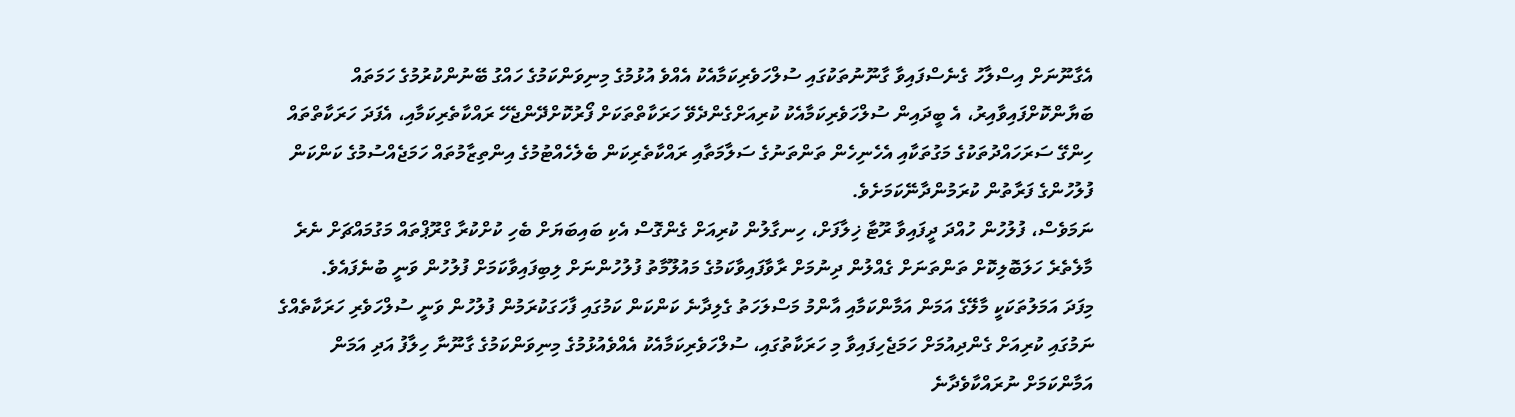އެގާނޫނަށް އިސްލާހު ގެނެސްފައިވާ ގާނޫނުތަކުގައި ސުލްހަވެރިކަމާއެކު އެއްވެ އުޅުމުގެ މިނިވަންކަމުގެ ހައްގު ބޭނުންކުރުމުގެ ހަމަތައް ބަޔާންކޮށްފައިވާއިރު، އެ ބީދައިން ސުލްހަވެރިކަމާއެކު ކުރިއަށްގެންދެވޭ ހަރަކާތްތަކަށް ފޯރުކޮށްދޭންޖެހޭ ރައްކާތެރިކަމާއި، އެފަދަ ހަރަކާތްތައް ހިންގޭ ސަރަހައްދުތަކުގެ މަގުތަކާއި އެހެނިހެން ތަންތަނުގެ ސަލާމަތާއި ރައްކާތެރިކަން ބެލެހެއްޓުމުގެ އިންތިޒާމުތައް ހަމަޖެއްސުމުގެ ކަންކަން ފުލުހުންގެ ފަރާތުން ކުރަމުންދާނޭކަމަށެވެ.
ނަމަވެސް، ފުލުހުން ހުއްދަ ދީފައިވާ ރޫޓާ ޚިލާފަށް، ހިނގާލުން ކުރިއަށް ގެންގޮސް އެކި ބައިބަޔަށް ބެހި ކުށްކުރާ ގްރޫޕްތައް މަގުމައްޗަށް ނެރެ މާލެތެރެ ހަލަބޮލިކޮށް ތަންތަނަށް ގެއްލުން ދިނުމަށް ރާވާފައިވާކަމުގެ މައުލޫމާތު ފުލުހުންނަށް ލިބިފައިވާކަމަށް ފުލުހުން ވަނީ ބުނެފައެވެ.
މިފަދަ އަމަލުތަކަކީ މާލޭގެ އަމަން އަމާންކަމާއި އާންމު މަސްލަހަތު ގެލިދާނެ ކަންކަން ކަމުގައި ފާހަގަކުރަމުން ފުލުހުން ވަނީ ސުލްހަވެރި ހަރަކާތެއްގެ ނަމުގައި ކުރިއަށް ގެންދިއުމަށް ހަމަޖެހިފައިވާ މި ހަރަކާތުގައި، ސުލްހަވެރިކަމާއެކު އެއްވެއުޅުމުގެ މިނިވަންކަމުގެ ގާނޫނާ ހިލާފު އަދި އަމަން އަމާންކަމަށް ނުރައްކާވެދާނެ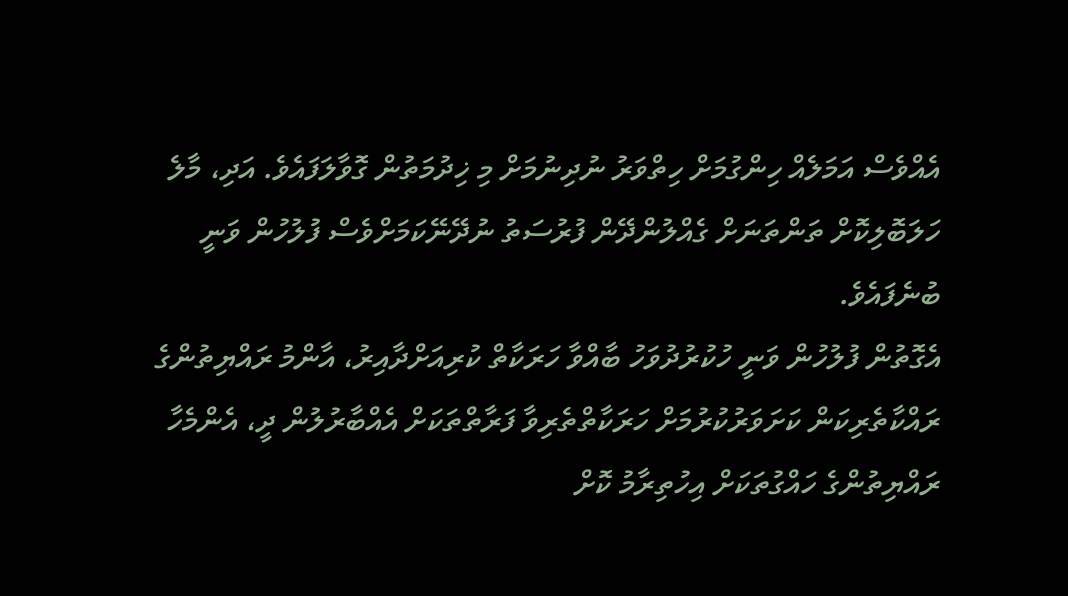އެއްވެސް އަމަލެއް ހިންގުމަށް ހިތްވަރު ނުދިނުމަށް މި ޚިދުމަތުން ގޮވާލަފައެވެ. އަދި، މާލެ ހަލަބޮލިކޮށް ތަންތަނަށް ގެއްލުންދޭން ފުރުސަތު ނުދޭނޭކަމަށްވެސް ފުލުހުން ވަނީ ބުނެފައެވެ.
އެގޮތުން ފުލުހުން ވަނީ ހުކުރުދުވަހު ބާއްވާ ހަރަކާތް ކުރިއަށްދާއިރު، އާންމު ރައްޔިތުންގެ ރައްކާތެރިކަން ކަށަވަރުކުރުމަށް ހަރަކާތްތެރިވާ ފަރާތްތަކަށް އެއްބާރުލުން ދީ، އެންމެހާ ރައްޔިތުންގެ ހައްގުތަކަށް އިހުތިރާމު ކޮށް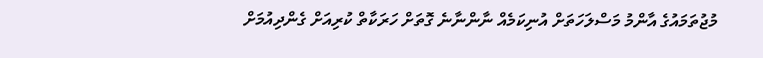މުޖުތަމައުގެ އާންމު މަސްލަހަތަށް އުނިކަމެއް ނާންނާނެ ގޮތަށް ހަރަކާތް ކުރިއަށް ގެންދިއުމަށް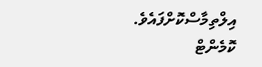އިލްތިމާސްކޮށްފައެވެ.
ކޮމެންޓް